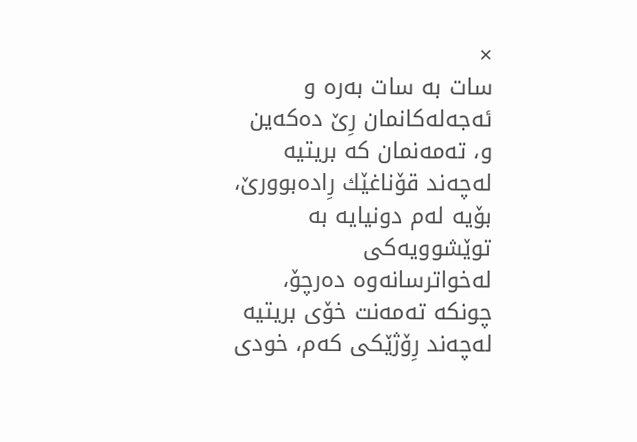×
سات به‌ سات به‌ره‌ و ئه‌جه‌له‌كانمان رِێ ده‌كه‌ین و، ته‌مه‌نمان كه‌ بریتیه‌ له‌چه‌ند قۆناغێك رِاده‌بوورێ، بۆیه‌ له‌م دونیایه‌ به‌ توێشوویه‌كى له‌خواترسانه‌وه‌ ده‌رچۆ، چونكه‌ ته‌مه‌نت خۆى بریتیه‌ له‌چه‌ند رِۆژێكى كه‌م، خودى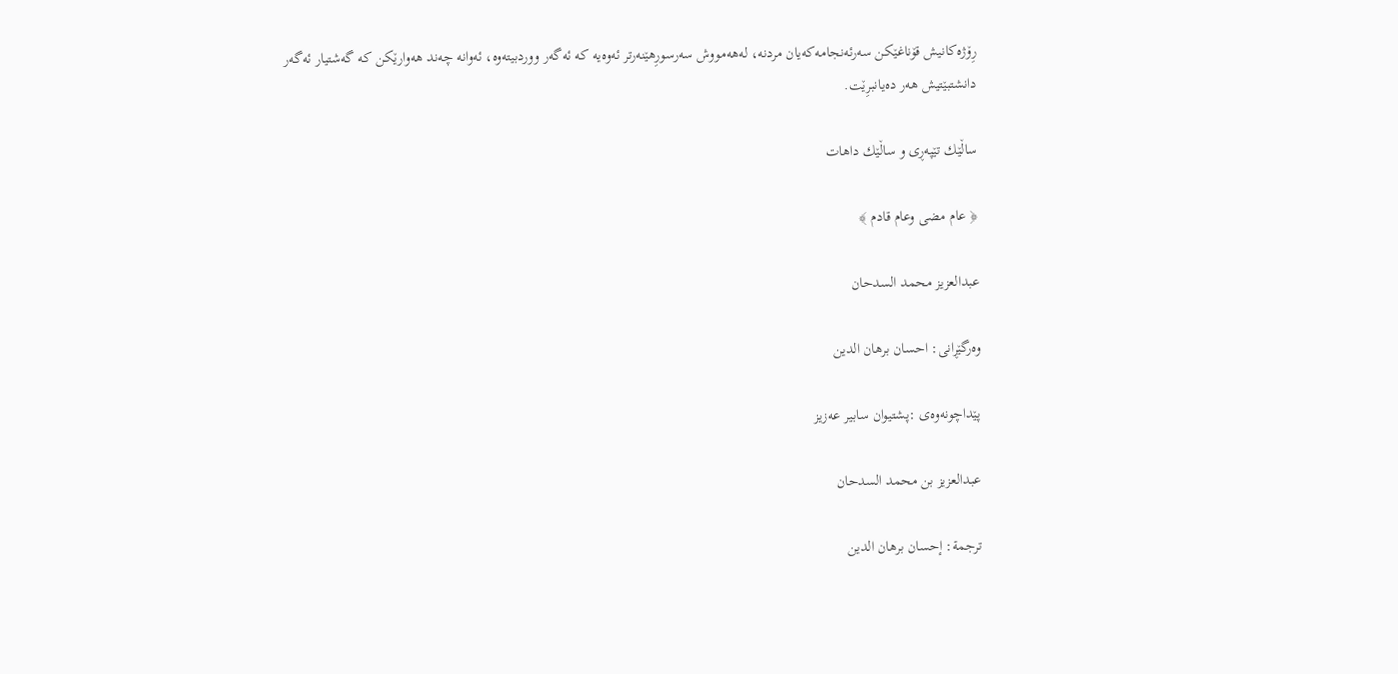رِۆژه‌كانیش قۆناغێكن سه‌رئه‌نجامه‌كه‌یان مردنه‌، له‌هه‌مووش سه‌رسورِهێنه‌رتر ئه‌وه‌یه‌ كه‌ ئه‌گه‌ر ووردبیته‌وه‌، ئه‌وانه‌ چه‌ند هه‌وارێكن كه‌ گه‌شتیار ئه‌گه‌ر دانشتبێتیش هه‌ر ده‌یانبرِێت.

ساڵێك تێپه‌ڕی و ساڵێك داهات

﴿ عام مضى وعام قادم ﴾

عبدالعزيز محمد السدحان

وه‌رگێڕ‌انی: احسان برهان الدین

پێداچونه‌وه‌ی :پشتیوان سابیر عه‌زیز

عبدالعزيز بن محمد السدحان

ترجمة: إحسان برهان الدين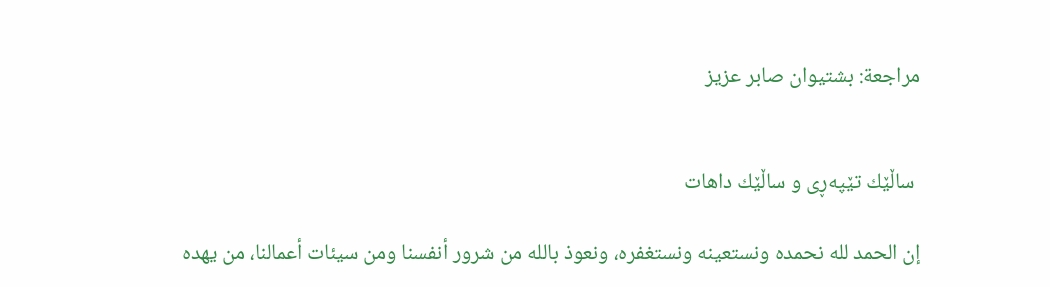مراجعة: بشتيوان صابر عزيز


 ساڵێك تێپه‌ڕی و ساڵێك داهات

إن الحمد لله نحمده ونستعينه ونستغفره، ونعوذ بالله من شرور أنفسنا ومن سيئات أعمالنا، من يهده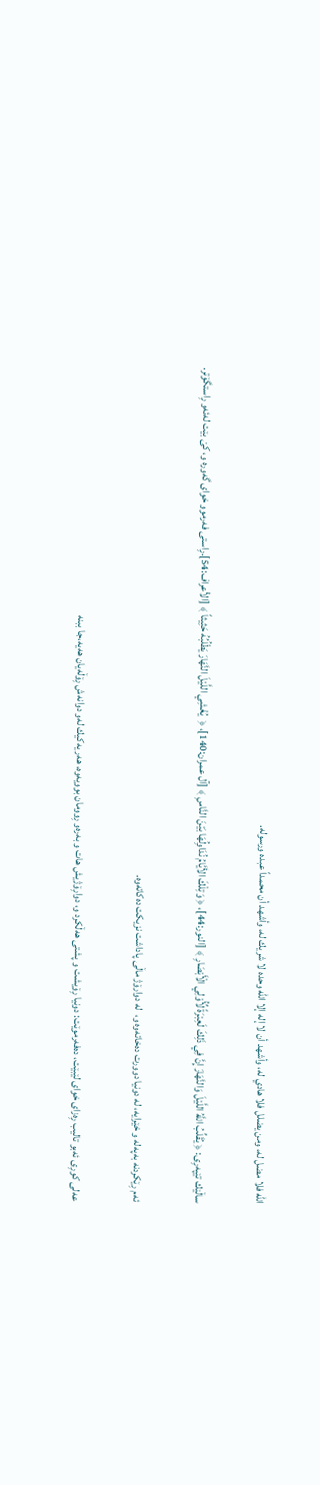الله فلا مضل له، ومن يضلل فلا هادي له، وأشهد أن لا إله إلا الله وحده لا شريك له، وأشهد أن محمداً عبده ورسوله.

ساڵێك تێپه‌رِى: ﴿ يُقَلِّبُ اللَّهُ اللَّيْلَ وَالنَّهَارَ إِنَّ فِي ذَلِكَ لَعِبْرَةً لِّأُوْلِي الْأَبْصَارِ ﴾ [النور:44]، ﴿ وَتِلْكَ الأيَّامُ نُدَاوِلُهَا بَيْنَ النَّاسِ ﴾ [آل عمران:140]، ﴿  يُغْشِي اللَّيْلَ النَّهَارَ يَطْلُبُهُ حَثِيثاً ﴾ [الأعراف:54].رِاستى فه‌رموو خواى گه‌وره‌ و، كێ بێت له‌ئه‌و رِاستگۆتر.

ئه‌م رِێكردنه‌ به‌په‌له‌ و خێرایه‌، له‌ دونیا دوورت ده‌خاته‌وه‌ و،  له‌ دوارۆژ ماڵى پاداشت نزیكت ده‌كاته‌وه‌.

عه‌لى كورِى ئه‌بو تالیب رِه‌زاى خواى لێبێت، ده‌فه‌رموێت: دونیا رِۆیشت و پشتى هه‌ڵكرد و، دوارِۆژیش هات و به‌ره‌و رِوومان بوویه‌وه‌، هه‌ر یه‌كیك له‌و دوانه‌ش رِۆڵه‌یان هه‌یه‌،جا ببنه‌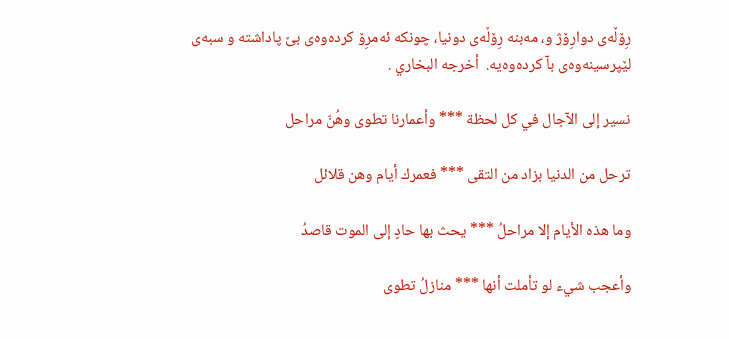رِۆڵه‌ى دوارِۆژ و، مه‌بنه‌ رِۆڵه‌ى دونیا، چونكه‌ ئه‌مرِۆ كرده‌وه‌ى بێ پاداشته‌ و سبه‌ى لێپرسینه‌وه‌ى بآ كرده‌وه‌یه‌.  أخرجه البخاري .

نسير إلى الآجال في كل لحظة *** وأعمارنا تطوى وهُنّ مراحل

ترحل من الدنيا بزاد من التقى *** فعمرك أيام وهن قلائل

وما هذه الأيام إلا مراحلُ *** يحث بها حادٍ إلى الموت قاصدُ

وأعجب شيء لو تأملت أنها *** منازلُ تطوى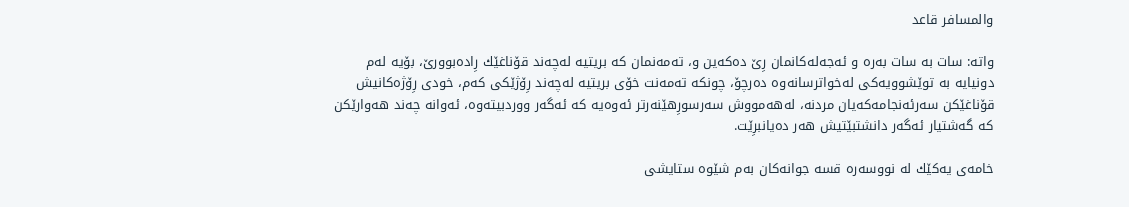والمسافر قاعد

واته‌: سات به‌ سات به‌ره‌ و ئه‌جه‌له‌كانمان رِێ ده‌كه‌ین و، ته‌مه‌نمان كه‌ بریتیه‌ له‌چه‌ند قۆناغێك رِاده‌بوورێ، بۆیه‌ له‌م دونیایه‌ به‌ توێشوویه‌كى له‌خواترسانه‌وه‌ ده‌رچۆ، چونكه‌ ته‌مه‌نت خۆى بریتیه‌ له‌چه‌ند رِۆژێكى كه‌م، خودى رِۆژه‌كانیش قۆناغێكن سه‌رئه‌نجامه‌كه‌یان مردنه‌، له‌هه‌مووش سه‌رسورِهێنه‌رتر ئه‌وه‌یه‌ كه‌ ئه‌گه‌ر ووردبیته‌وه‌، ئه‌وانه‌ چه‌ند هه‌وارێكن كه‌ گه‌شتیار ئه‌گه‌ر دانشتبێتیش هه‌ر ده‌یانبرِێت.

خامه‌ى یه‌كێك له‌ نووسه‌ره‌ قسه‌ جوانه‌كان به‌م شێوه‌ ستایشى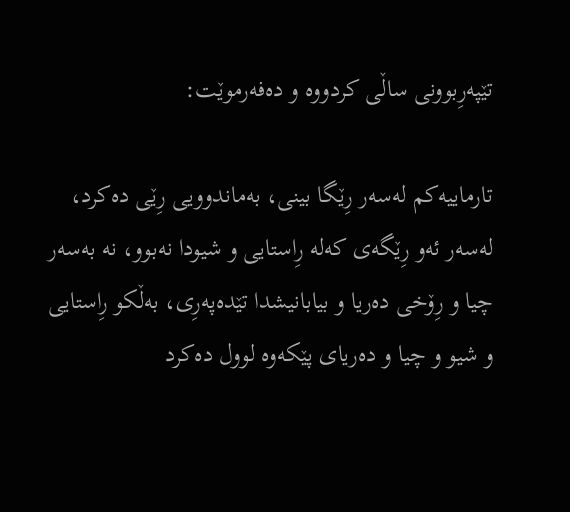تێپه‌رِبوونى ساڵى كردووه‌ و ده‌فه‌رموێت:

تارماییه‌كم له‌سه‌ر رِێگا بینى، به‌ماندوویى رِێى ده‌كرد، له‌سه‌ر ئه‌و رِێگه‌ى كه‌له‌ رِاستایى و شیودا نه‌بوو، نه‌ به‌سه‌ر چیا و رِۆخى ده‌ریا و بیابانیشدا تێده‌په‌رِى، به‌ڵكو رِاستایى و شیو و چیا و ده‌ریاى پێكه‌وه‌ لوول ده‌كرد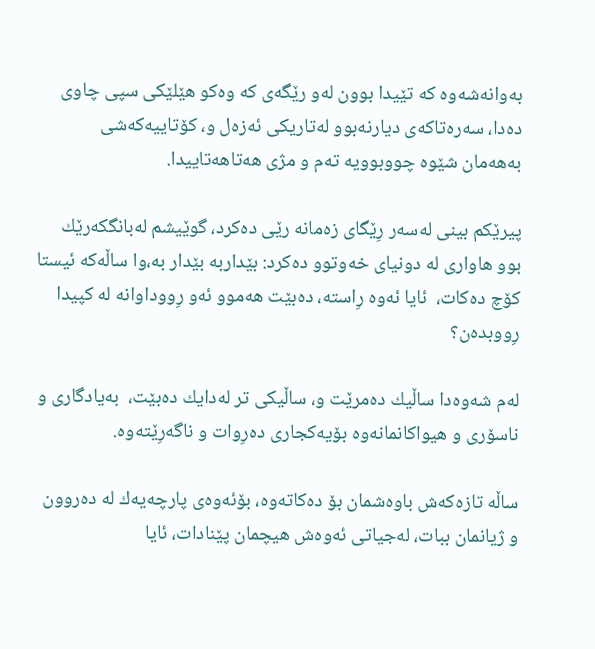به‌وانه‌شه‌وه‌ كه‌ تێیدا بوون له‌و رێگه‌ى كه‌ وه‌كو هێلێكى سپى چاوى ده‌دا، سه‌ره‌تاكه‌ى دیارنه‌بوو له‌تاریكى ئه‌زه‌ل و، كۆتاییه‌كه‌شى به‌هه‌مان شێوه‌ چووبوویه‌ ته‌م و مژى هه‌تاهه‌تاییدا.

پیرێكم بینى له‌سه‌ر رِێگاى زه‌مانه‌ رێى ده‌كرد، گوێیشم له‌بانگكه‌رێك بوو هاوارى له‌ دونیاى خه‌وتوو ده‌كرد: بێداربه‌ بێدار به‌،وا ساڵه‌كه‌ ئیستا كۆچ ده‌كات،  ئایا ئه‌وه‌ رِاسته‌، ده‌بێت هه‌موو ئه‌و رِووداوانه‌ له‌ كپیدا رِووبده‌ن؟

له‌م شه‌وه‌دا ساڵیك ده‌مرێت و، ساڵیكى تر له‌دایك ده‌بێت،  به‌یادگارى و ناسۆرى و هیواكانمانه‌وه‌ بۆیه‌كجارى ده‌رِوات و ناگه‌رِێته‌وه‌.

ساڵه‌ تازه‌كه‌ش باوه‌شمان بۆ ده‌كاته‌وه‌، بۆئه‌وه‌ى پارچه‌یه‌ك له‌ ده‌روون و ژیانمان ببات، له‌جیاتى ئه‌وه‌ش هیچمان پێنادات، ئایا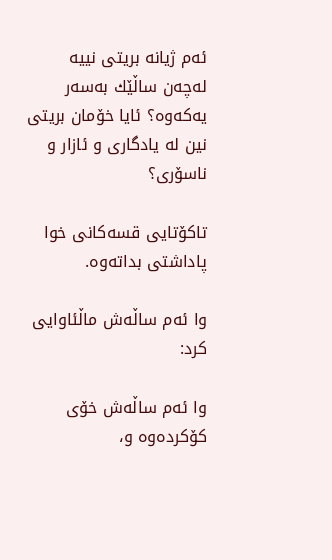ئه‌م ژیانه‌ بریتى نییه‌ له‌چه‌ن ساڵێك به‌سه‌ر یه‌كه‌وه‌؟ ئایا خۆمان بریتى نین له‌ یادگارى و ئازار و ناسۆرى؟

تاكۆتایى قسه‌كانى خوا پاداشتى بداته‌وه‌.

وا ئه‌م ساڵه‌ش ماڵئاوایى كرد:

وا ئه‌م ساڵه‌ش خۆى كۆكرده‌وه‌ و،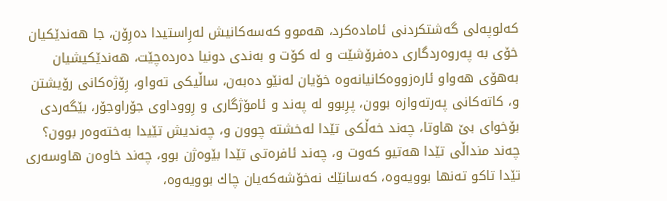كه‌لوپه‌لى گه‌شتكردنى ئاماده‌كرد، هه‌موو كه‌سه‌كانیش له‌رِاستیدا ده‌رِۆن، جا هه‌ندێكیان خۆى به‌ په‌روه‌ردگارى ده‌فرۆشێت و له‌ كۆت و به‌ندى دونیا ده‌رده‌چێت، هه‌ندێكیشیان به‌هۆى هه‌واو ئاره‌زووه‌كانیانه‌وه‌ خۆیان له‌نێو ده‌به‌ن، ساڵیكى ته‌واو، رِۆژه‌كانى رۆیشتن و، كاته‌كانى په‌رته‌وازه‌ بوون، پرِبوو له‌ په‌ند و ئامۆژگارى و رِووداوى جۆراوجۆر، بێگه‌ردى بۆخواى بێ هاوتا، چه‌ند خه‌ڵكى تێدا له‌خشته‌ چوون و، چه‌ندیش تێیدا به‌خته‌وه‌ر بوون؟ چه‌ند منداڵى تێدا هه‌تیو كه‌وت و، چه‌ند ئافره‌تى تێدا بێوه‌ژن بوو، چه‌ند خاوه‌ن هاوسه‌رى تێدا تاكو ته‌نها بوویه‌وه‌، كه‌سانێك نه‌خۆشه‌كه‌یان چاك بوویه‌وه‌،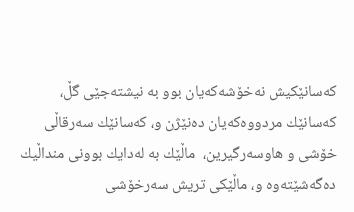كه‌سانێكیش نه‌خۆشه‌كه‌یان بوو به‌ نیشته‌جێى گڵ، كه‌سانێك مردووه‌كه‌یان ده‌نێژن و، كه‌سانێك سه‌رقاڵى خۆشى و هاوسه‌رگیرین،  ماڵێك به‌ له‌دایك بوونى منداڵیك ده‌گه‌شێته‌وه‌ و، ماڵێكى تریش سه‌رخۆشى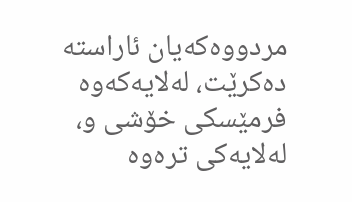مردووه‌كه‌یان ئاراسته‌ ده‌كرێت، له‌لایه‌كه‌وه‌ فرمێسكى خۆشى و، له‌لایه‌كى تره‌وه‌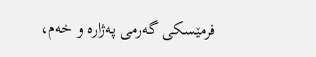فرمێسكى گه‌رمى په‌ژاره‌ و خه‌م،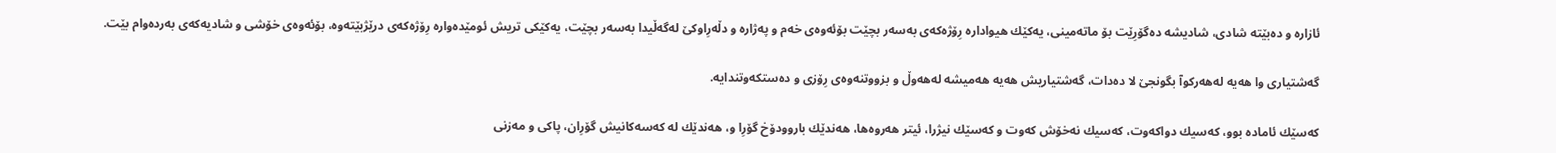ئازاره‌ و ده‌بێته‌ شادى، شادیشه‌ ده‌گۆرِێت بۆ ماته‌مینى، یه‌كێك هیواداره‌ رِۆژه‌كه‌ى به‌سه‌ر بچێت بۆئه‌وه‌ى خه‌م و په‌ژاره‌ و دڵه‌رِاوكێ له‌گه‌ڵیدا به‌سه‌ر بچێت، یه‌كێكى تریش ئومێده‌واره‌ رِۆژه‌كه‌ى درێژبێته‌وه‌، بۆئه‌وه‌ى خۆشى و شادیه‌كه‌ى به‌رده‌وام بێت.

گه‌شتیارى وا هه‌یه‌ له‌هه‌ركوآ بگونجێ لا ده‌دات، گه‌شتیاریش هه‌یه‌ هه‌میشه‌ له‌هه‌وڵ و بزووتنه‌وه‌ى رِۆزى و ده‌ستكه‌وتندایه‌.

كه‌سێك ئاماده‌ بوو، كه‌سیك دواكه‌وت، كه‌سیك نه‌خۆش كه‌وت و كه‌سێك نیژرا، ئیتر هه‌روه‌ها، هه‌ندێك باروودۆخ گۆرِا و، هه‌ندێك له‌ كه‌سه‌كانیش گۆرِان، پاكى و مه‌زنى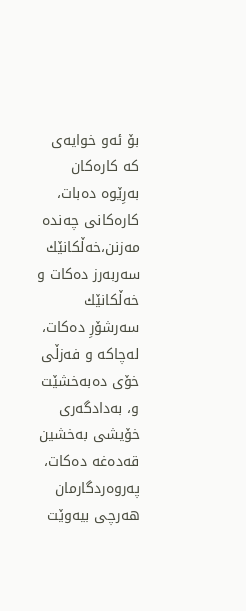بۆ ئه‌و خوایه‌ى كه‌ كاره‌كان به‌رِێوه‌ ده‌بات، كاره‌كانى چه‌نده‌ مه‌زنن،خه‌ڵكانێك سه‌ربه‌رز ده‌كات و خه‌ڵكانێك سه‌رشۆرِ ده‌كات، له‌چاكه‌ و فه‌زڵى خۆى ده‌به‌خشێت و، به‌دادگه‌رى خۆیشى به‌خشین قه‌ده‌غه‌ ده‌كات، په‌روه‌ردگارمان هه‌رچى بیه‌وێت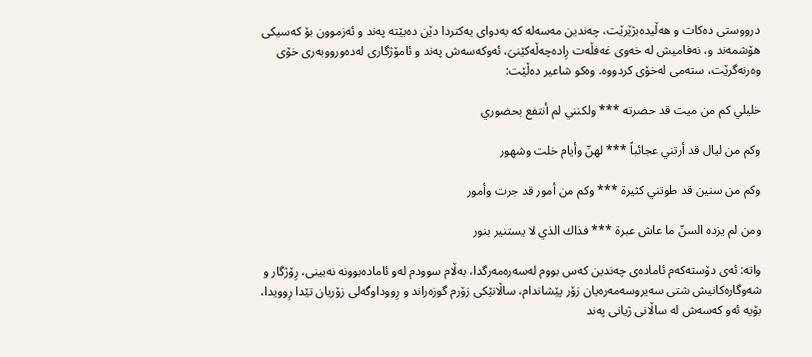درووستى ده‌كات و هه‌ڵیده‌بژێرێت، چه‌ندین مه‌سه‌له‌ كه‌ به‌دواى یه‌كتردا دێن ده‌بێته‌ په‌ند و ئه‌زموون بۆ كه‌سیكى هۆشمه‌ند و، نه‌فامیش له‌ خه‌وى غه‌فڵه‌ت رِاده‌چه‌ڵه‌كێنىَ، ئه‌وكه‌سه‌ش په‌ند و ئامۆژگارى له‌ده‌ورووبه‌رى خۆى وه‌رنه‌گرێت، سته‌مى له‌خۆى كردووه‌. وه‌كو شاعیر ده‌ڵێت:

خليلي كم من ميت قد حضرته *** ولكنني لم أنتفع بحضوري

وكم من ليال قد أرتني عجائباً *** لهنّ وأيام خلت وشهور

وكم من سنين قد طوتني كثيرة *** وكم من أمور قد جرت وأمور

ومن لم يزده السنّ ما عاش عبرة *** فذاك الذي لا يستنير بنور

واته‌: ئه‌ى دۆسته‌كه‌م ئاماده‌ى چه‌ندین كه‌س بووم له‌سه‌ره‌مه‌رگدا، به‌ڵام سوودم له‌و ئاماده‌بوونه‌ نه‌بینى، رِۆژگار و شه‌وگاره‌كانیش شتى سه‌یروسه‌مه‌ره‌یان زۆر پێشاندام، ساڵانێكى زۆرم گوزه‌راند و رِووداوگه‌لی زۆریان تێدا رِوویدا، بۆیه‌ ئه‌و كه‌سه‌ش له‌ ساڵانى ژیانى په‌ند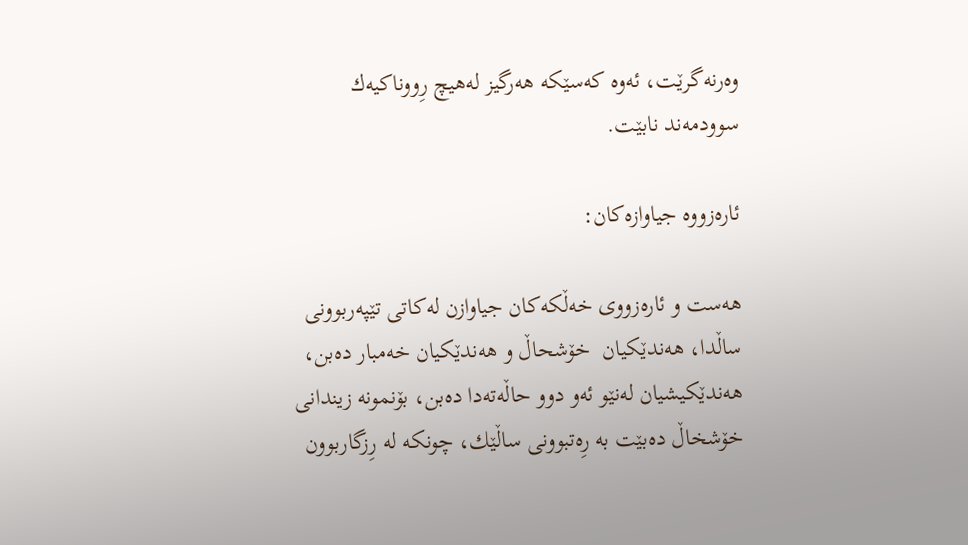وه‌رنه‌گرێت، ئه‌وه‌ كه‌سێكه‌ هه‌رگیز له‌هیچ رِووناكیه‌ك سوودمه‌ند نابێت.

ئاره‌زووه‌ جیاوازه‌كان:

هه‌ست و ئاره‌زووى خه‌ڵكه‌كان جیاوازن له‌كاتى تێپه‌ربوونى ساڵدا، هه‌ندێكیان  خۆشحاڵ و هه‌ندێكیان خه‌مبار ده‌بن، هه‌ندێكیشیان له‌نێو ئه‌و دوو حاڵه‌ته‌دا ده‌بن، بۆنمونه‌ زیندانى خۆشخاڵ ده‌بێت به‌ رِه‌تبوونى ساڵێك، چونكه‌ له‌ رِزگاربوون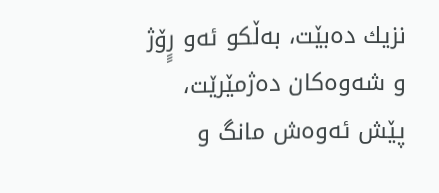نزیك ده‌بێت، به‌ڵكو ئه‌و رٍِۆژ و شه‌وه‌كان ده‌ژمێرێت، پێش ئه‌وه‌ش مانگ و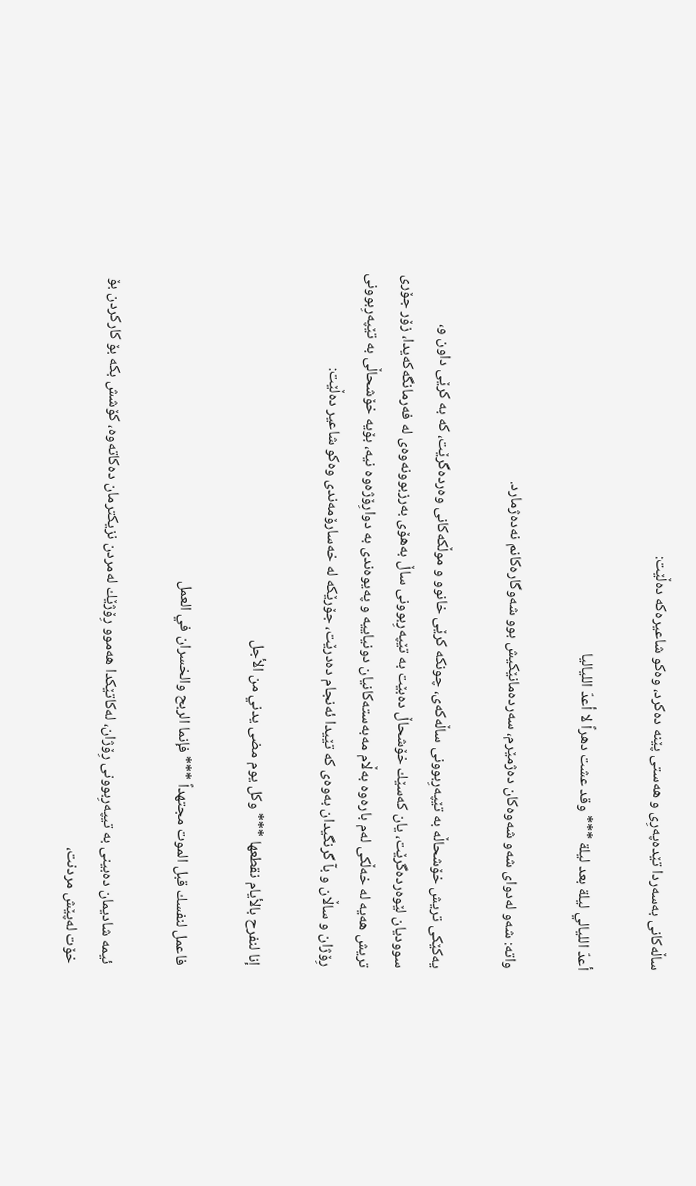ساڵه‌كانى به‌سه‌ردا تێده‌په‌رِى و هه‌ستى پێنه‌ ده‌كرد، وه‌كو شاعیره‌كه‌ ده‌ڵێت:

أعدّ الليالي ليلة بعد ليلة *** وقد عشت دهراً لا أعدّ اللياليا

واته‌: شه‌و له‌دواى شه‌و شه‌وه‌كان ده‌ژمێرم، سه‌رده‌مانێكیش بوو شه‌وگاره‌كانم نه‌ده‌ژمارد.

یه‌كێكى تریش خۆشحاڵه‌ به‌ تێپه‌رِبوونى ساڵه‌كه‌ى، چونكه‌ كرێى خانوو و موڵكه‌كانى وه‌رده‌گرێت، كه‌ به‌ كرێى داون و، سوودیان لێوه‌رده‌گرێت، یان كه‌سێك خۆشحاڵ ده‌بێت به‌ تێپه‌رِبوونى ساڵ به‌هۆى به‌رزبوونه‌وه‌ى له‌ فه‌رمانگه‌كه‌یدا، زۆر جۆرى تریش هه‌یه‌ له‌ خه‌ڵكى له‌م باره‌وه‌ به‌ڵام مه‌به‌سته‌كانیان دونیاییه‌ و په‌یوه‌ندى به‌ دوارِۆژه‌وه‌ نیه‌، بۆیه‌ خۆشحاڵى به‌ تێپه‌رِبوونى رِۆژان و ساڵان و بآ گرنگیدان به‌وه‌ى كه‌ تێیدا ئه‌نجام ده‌درێت، جۆرێكه‌ له‌ خه‌سارۆمه‌ندى وه‌كو شاعیر ده‌ڵێت:

إنا لنفرح بالأيام نقطعها *** وكل يوم مضى يدني من الأجل

فاعمل لنفسك قبل الموت مجتهداً *** فإنما الربح والخسران في العمل

ئیمه‌ شادیمان ده‌بینى به‌ تیپه‌رِبوونى رِۆژان، له‌كاتێكدا هه‌موو رِۆژێك له‌مردن نزیكترمان ده‌كاته‌وه‌، كۆشش بكه‌ بۆ كاركردن بۆ خۆت له‌پێش مردنت،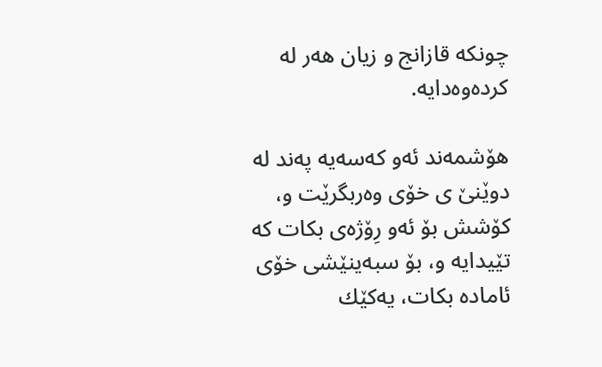چونكه‌ قازانج و زیان هه‌ر له‌ كرده‌وه‌دایه‌.

هۆشمه‌ند ئه‌و كه‌سه‌یه‌ په‌ند له‌ دوێنێ ى خۆى وه‌ربگرێت و، كۆشش بۆ ئه‌و رِۆژه‌ى بكات كه‌ تێیدایه‌ و، بۆ سبه‌ینێشى خۆى ئاماده‌ بكات، یه‌كێك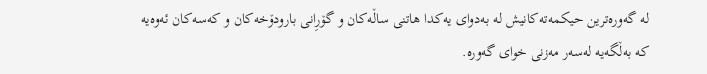له‌ گه‌وره‌ترین حیكمه‌ته‌كانیش له‌ به‌دواى یه‌كدا هاتنى ساڵه‌كان و گۆرِانى بارودۆخه‌كان و كه‌سه‌كان ئه‌وه‌یه‌ كه‌ به‌ڵگه‌یه‌ له‌سه‌ر مه‌زنى خواى گه‌وره‌.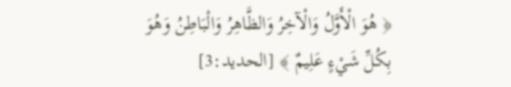﴿ هُوَ الْأَوَّلُ وَالْآخِرُ وَالظَّاهِرُ وَالْبَاطِنُ وَهُوَ بِكُلِّ شَيْءٍ عَلِيمٌ ﴾ [الحديد:3]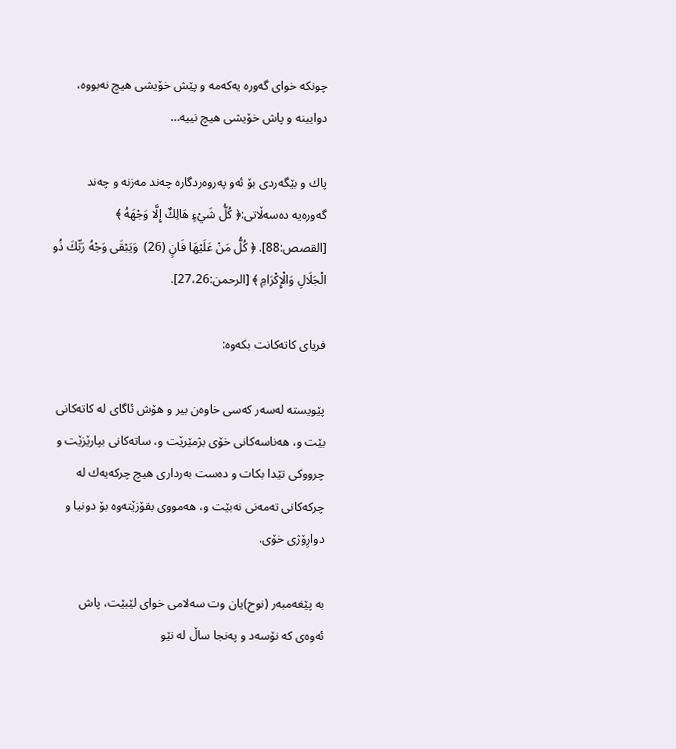چونكه‌ خواى گه‌وره‌ یه‌كه‌مه‌ و پێش خۆیشى هیچ نه‌بووه‌، دوایینه‌ و پاش خۆیشى هیچ نییه‌…

پاك و بێگه‌ردى بۆ ئه‌و په‌روه‌ردگاره‌ چه‌ند مه‌زنه‌ و چه‌ند گه‌وره‌یه‌ ده‌سه‌ڵاتى:﴿ كُلُّ شَيْءٍ هَالِكٌ إِلَّا وَجْهَهُ ﴾ [القصص:88]. ﴿ كُلُّ مَنْ عَلَيْهَا فَانٍ (26)  وَيَبْقَى وَجْهُ رَبِّكَ ذُو الْجَلَالِ وَالْإِكْرَامِ ﴾ [الرحمن:27،26].

فریاى كاته‌كانت بكه‌وه‌:

پێویسته‌ له‌سه‌ر كه‌سى خاوه‌ن بیر و هۆش ئاگاى له‌ كاته‌كانى بێت و، هه‌ناسه‌كانى خۆى بژمێرێت و، ساته‌كانى بپارێزێت و چرووكى تێدا بكات و ده‌ست به‌ردارى هیچ چركه‌یه‌ك له‌ چركه‌كانى ته‌مه‌نى نه‌بێت و، هه‌مووى بقۆزێته‌وه‌ بۆ دونیا و دوارِۆژى خۆى.

به‌ پێغه‌مبه‌ر (نوح)یان وت سه‌لامى خواى لێبێت، پاش ئه‌وه‌ى كه‌ نۆسه‌د و په‌نجا ساڵ له‌ نێو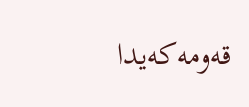قه‌ومه‌كه‌یدا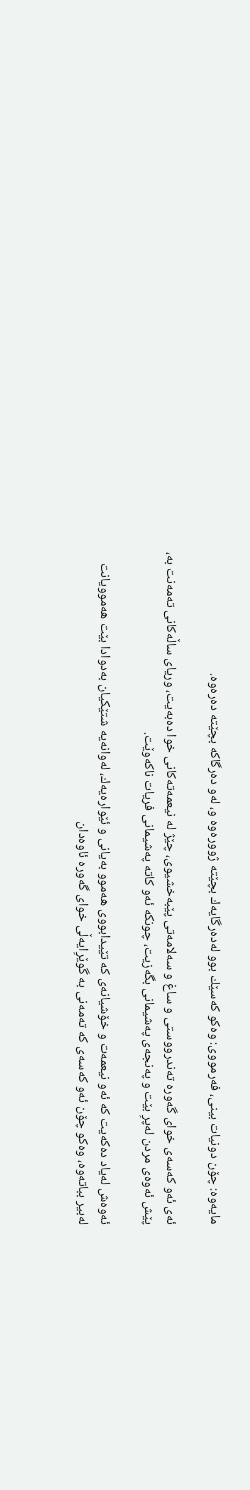مایه‌وه‌: چۆن دونیات بینى، فه‌رمووى: وه‌كو كه‌سێك بوو له‌ده‌رگایه‌ك بچێته‌ ژووره‌وه‌ و، له‌و ده‌رگاكه‌ بچێته‌ ده‌ره‌وه‌.

ئه‌ى ئه‌و كه‌سه‌ى خواى گه‌وره‌ ته‌ندرووستى و ساغ و سه‌لامه‌تى پێبه‌خشیوى، چێژ له‌ نیعمه‌ته‌كانى خوا ده‌به‌یت، وریاى ساڵه‌كانى ته‌مه‌نت به‌، پێش ئه‌وه‌ى مردن له‌پرِ بێت و په‌نجه‌ى په‌شیمانى بگه‌زیت، چونكه‌ ئه‌و كاته‌ په‌شیمانى فریات ناكه‌وێت.

ئه‌وه‌ش له‌یاد ده‌كه‌یت كه‌ ئه‌و نیعمه‌ت و خۆشیانه‌ى كه‌ تێیدابووى هه‌موو به‌یانى و ئێواره‌یه‌ك، له‌وانه‌یه‌ شتێكیان به‌دوادا بێت هه‌موویانت له‌بیر بباته‌وه‌، وه‌كو چۆن ئه‌و كه‌سه‌ى كه‌ ته‌مه‌نى به‌ گوێرِایه‌ڵى خواى گه‌وره‌ ئاوه‌دان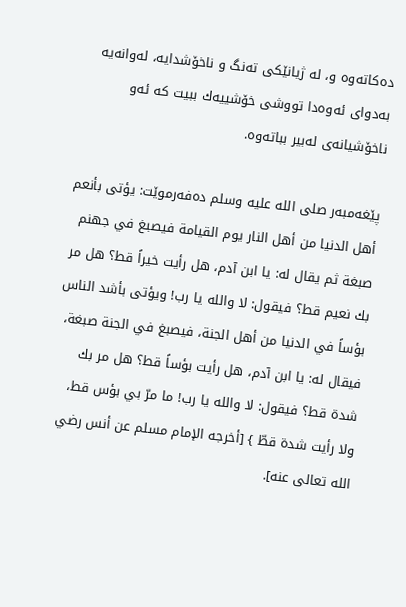ده‌كاته‌وه‌ و، له‌ ژیانێكى ته‌نگ و ناخۆشدایه‌، له‌وانه‌یه‌ به‌دواى ئه‌وه‌دا تووشى خۆشییه‌ك ببیت كه‌ ئه‌و ناخۆشیانه‌ى له‌بیر بباته‌وه‌.

پێغه‌مبه‌ر صلى الله علیه وسلم ده‌فه‌رموێت: يؤتى بأنعم أهل الدنيا من أهل النار يوم القيامة فيصبغ في جهنم صبغة ثم يقال له: يا ابن آدم، هل رأيت خيراً قط؟ هل مر بك نعيم قط؟ فيقول: لا والله يا رب! ويؤتى بأشد الناس بؤساً في الدنيا من أهل الجنة، فيصبغ في الجنة صبغة، فيقال له: يا ابن آدم، هل رأيت بؤساً قط؟ هل مر بك شدة قط؟ فيقول: لا والله يا رب! ما مرّ بي بؤس قط، ولا رأيت شدة قطّ } [أخرجه الإمام مسلم عن أنس رضي الله تعالى عنه].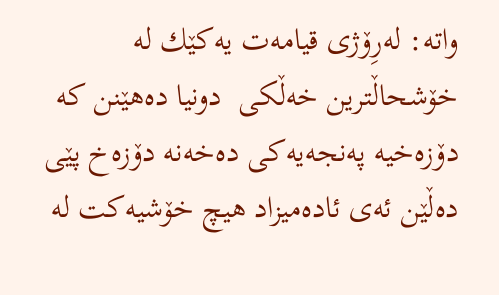واته‌: له‌رِۆژى قیامه‌ت یه‌كێك له‌ خۆشحاڵترین خه‌ڵكى  دونیا ده‌هێنن كه‌ دۆزه‌خیه‌ په‌نجه‌یه‌كى ده‌خه‌نه‌ دۆزه‌خ پێى ده‌ڵێن ئه‌ى ئاده‌میزاد هیچ خۆشیه‌كت له‌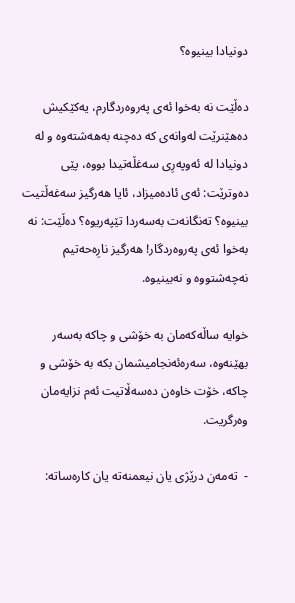دونیادا بینیوه‌؟

ده‌ڵێت نه‌ به‌خوا ئه‌ى په‌روه‌ردگارم، یه‌كێكیش ده‌هێنرێت له‌وانه‌ى كه‌ ده‌چنه‌ به‌هه‌شته‌وه‌ و له‌ دونیادا له‌ ئه‌وپه‌رِى سه‌غڵه‌تیدا بووه‌، پێى ده‌وترێت: ئه‌ى ئاده‌میزاد، ئایا هه‌رگیز سه‌غه‌ڵتیت بینیوه‌؟ ته‌نگانه‌ت به‌سه‌ردا تێپه‌ریوه‌؟ ده‌ڵێت: نه‌ به‌خوا ئه‌ى په‌روه‌ردگار! هه‌رگیز نارِه‌حه‌تیم نه‌چه‌شتووه‌ و نه‌بینیوه‌.

خوایه‌ ساڵه‌كه‌مان به‌ خۆشى و چاكه‌ به‌سه‌ر بهێنه‌وه‌، سه‌ره‌ئه‌نجامیشمان بكه‌ به‌ خۆشى و چاكه‌، خۆت خاوه‌ن ده‌سه‌ڵاتیت ئه‌م نزایه‌مان وه‌رگریت.

-  ته‌مه‌ن درێژى یان نیعمنه‌ته‌ یان كاره‌ساته‌: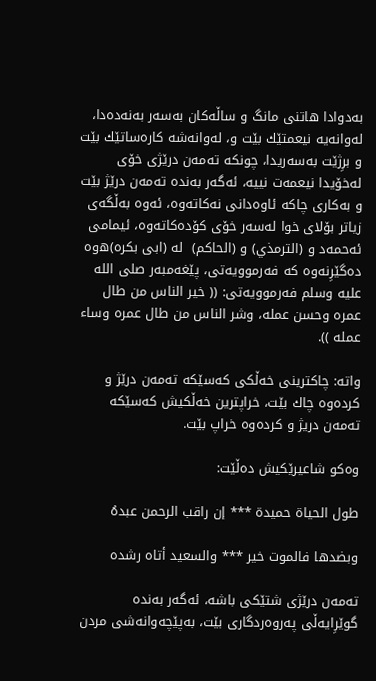به‌دوادا هاتنى مانگ و ساڵه‌كان به‌سه‌ر به‌نه‌ده‌دا، له‌وانه‌یه‌ نیعمتێك بێت و، له‌وانه‌شه‌ كاره‌ساتێك بێت و برِژێت به‌سه‌ریدا، چونكه‌ ته‌مه‌ن درێژى خۆى له‌خۆیدا نیعمه‌ت نییه‌، ئه‌گه‌ر به‌نده‌ ته‌مه‌ن درێژ بێت و به‌كارى چاكه‌ ئاوه‌دانى نه‌كاته‌وه‌، ئه‌وه‌ به‌ڵگه‌ى زیاتر بۆلاى خوا له‌سه‌ر خۆى كۆده‌كاته‌وه‌، ئیمامى ئه‌حمه‌د و (الترمذي) و (الحاكم)  له‌ (ابی بكره‌)ه‌وه‌ ده‌گێرِنه‌وه‌ كه‌ فه‌رموویه‌تى، پێغه‌مبه‌ر صلى الله علیه وسلم فه‌رموویه‌تى: (( خير الناس من طال عمره وحسن عمله، وشر الناس من طال عمره وساء عمله )).

واته‌: چاكترینى خه‌ڵكى كه‌سێكه‌ ته‌مه‌ن درێژ و كرده‌وه‌ چاك بێت، خراپترین خه‌ڵكیش كه‌سێكه‌ ته‌مه‌ن دریژ و كرده‌وه‌ خراپ بێت.

وه‌كو شاعیرێكیش ده‌ڵێت:

طول الحياة حميدة *** إن راقب الرحمن عبدهُ

وبضدها فالموت خير *** والسعيد أتاه رشده

ته‌مه‌ن درێژى شتێكى باشه‌، ئه‌گه‌ر به‌نده‌ گوێرِایه‌ڵى په‌روه‌ردگارى بێت، به‌پێچه‌وانه‌شى مردن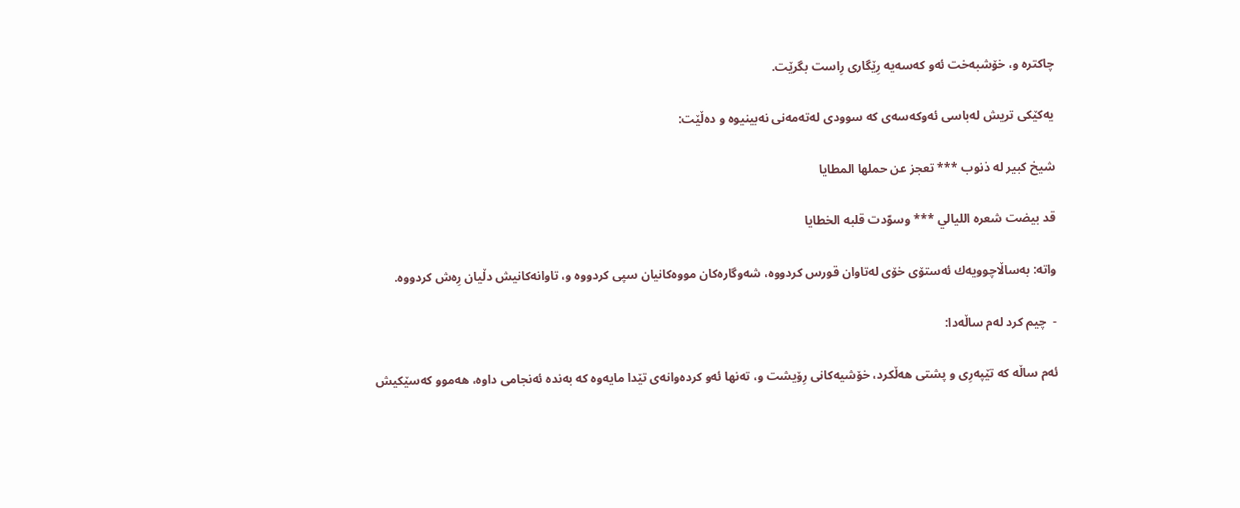چاكتره‌ و، خۆشبه‌خت ئه‌و كه‌سه‌یه‌ رِێگارى رِاست بگرێت.

یه‌كێكى تریش له‌باسى ئه‌وكه‌سه‌ى كه‌ سوودى له‌ته‌مه‌نى نه‌بینیوه‌ و ده‌ڵێت:

شيخ كبير له ذنوب *** تعجز عن حملها المطايا

قد بيضت شعره الليالي *** وسوّدت قلبه الخطايا

واته‌: به‌ساڵاچوویه‌ك ئه‌ستۆى خۆى له‌تاوان قورس كردووه‌، شه‌وگاره‌كان مووه‌كانیان سپى كردووه‌ و، تاوانه‌كانیش دڵیان رِه‌ش كردووه‌.

-  چیم كرد له‌م ساڵه‌دا:

ئه‌م ساڵه‌ كه‌ تێپه‌رِى و پشتى هه‌ڵكرد، خۆشیه‌كانى رِۆیشت و، ته‌نها ئه‌و كرده‌وانه‌ى تێدا مایه‌وه‌ كه‌ به‌نده‌ ئه‌نجامى داوه‌، هه‌موو كه‌سێكیش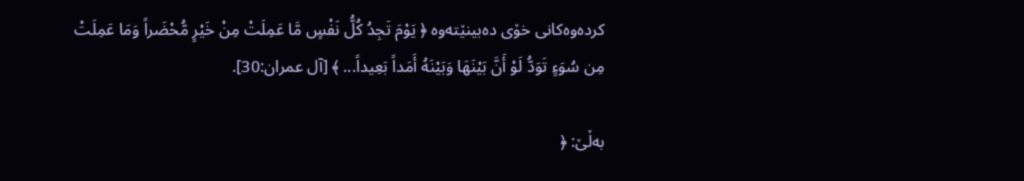كرده‌وه‌كانى خۆى ده‌بینێته‌وه‌ ﴿ يَوْمَ تَجِدُ كُلُّ نَفْسٍ مَّا عَمِلَتْ مِنْ خَيْرٍ مُّحْضَراً وَمَا عَمِلَتْ مِن سُوَءٍ تَوَدُّ لَوْ أَنَّ بَيْنَهَا وَبَيْنَهُ أَمَداً بَعِيداً... ﴾ [آل عمران:30].

به‌ڵێ: ﴿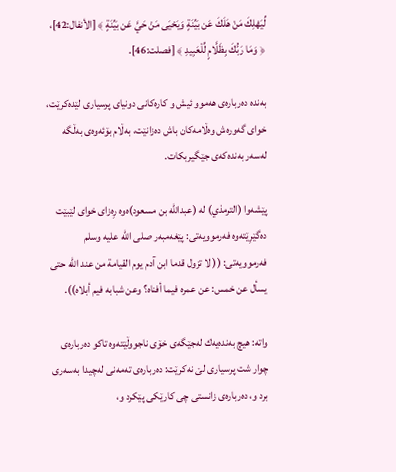لِّيَهْلِكَ مَنْ هَلَكَ عَن بَيِّنَةٍ وَيَحْيَى مَنْ حَيَّ عَن بَيِّنَةٍ ﴾ [الأنفال:42]، ﴿ وَمَا رَبُّكَ بِظَلَّامٍ لِّلْعَبِيدِ ﴾ [فصلت:46].

به‌نده‌ ده‌رباره‌ى هه‌موو ئیش و كاره‌كانى دونیاى پرسیارى لێده‌كرێت، خواى گه‌وره‌ش وه‌ڵامه‌كان باش ده‌زانێت، به‌ڵام بۆئه‌وه‌ى به‌ڵگه‌ له‌سه‌ر به‌نده‌كه‌ى جێگیربكات.

پێشه‌وا (الترمذي) له‌ (عبدالله بن مسعود)ه‌وه‌ رِه‌زاى خواى لێبێت ده‌گێرِێته‌وه‌ فه‌رموویه‌تى: پێغه‌مبه‌ر صلى الله علیه وسلم فه‌رموویه‌تى: (( لا تزول قدما ابن آدم يوم القيامة من عند الله حتى يسأل عن خمس: عن عمره فيما أفناه؟ وعن شبابه فيم أبلاه)).

واته‌: هیچ به‌نده‌یه‌ك له‌جێگه‌ى خۆى ناجووڵێته‌وه‌ تاكو ده‌رباره‌ى چوار شت پرسیارى لێ نه‌كرێت: ده‌رباره‌ى ته‌مه‌نى له‌چیدا به‌سه‌رى برد و، ده‌رباره‌ى زانستى چى كارێكى پێكرد و،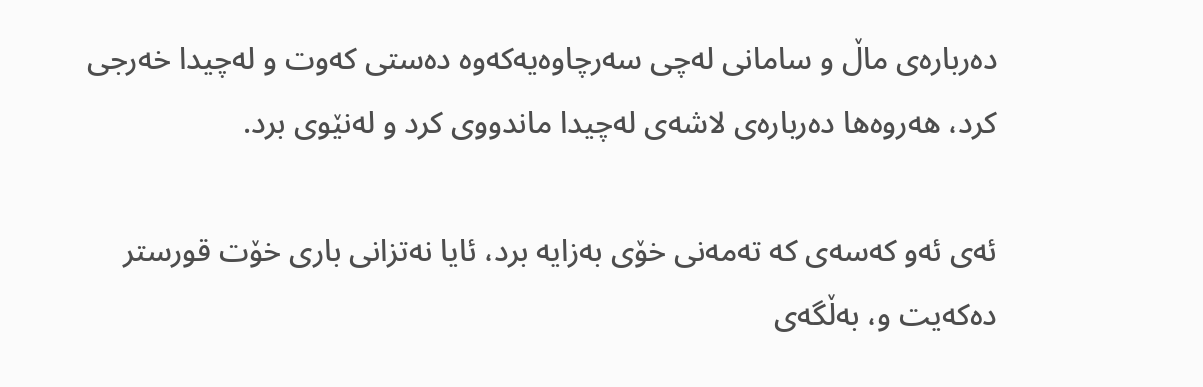ده‌رباره‌ى ماڵ و سامانى له‌چى سه‌رچاوه‌یه‌كه‌وه‌ ده‌ستى كه‌وت و له‌چیدا خه‌رجى كرد، هه‌روه‌ها ده‌رباره‌ى لاشه‌ى له‌چیدا ماندووى كرد و له‌نێوى برد.

ئه‌ى ئه‌و كه‌سه‌ى كه‌ ته‌مه‌نى خۆى به‌زایه‌ برد، ئایا نه‌تزانى بارى خۆت قورستر ده‌كه‌یت و، به‌ڵگه‌ى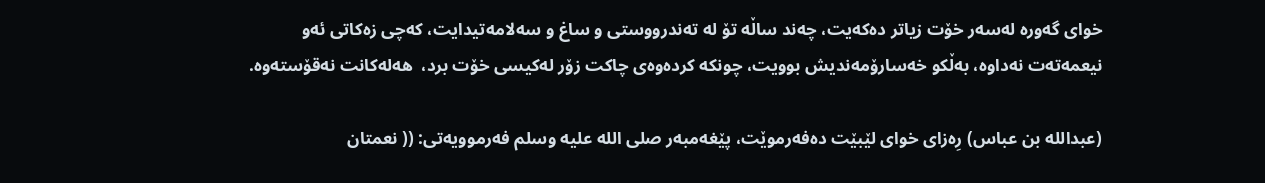خواى گه‌وره‌ له‌سه‌ر خۆت زیاتر ده‌كه‌یت، چه‌ند ساڵه‌ تۆ له‌ ته‌ندرووستى و ساغ و سه‌لامه‌تیدایت، كه‌چى زه‌كاتى ئه‌و نیعمه‌ته‌ت نه‌داوه‌، به‌ڵكو خه‌سارۆمه‌ندیش بوویت، چونكه‌ كرده‌وه‌ى چاكت زۆر له‌كیسى خۆت برد،  هه‌له‌كانت نه‌قۆسته‌وه‌.

(عبدالله بن عباس) رِه‌زاى خواى لێبێت ده‌فه‌رموێت، پێغه‌مبه‌ر صلى الله علیه وسلم فه‌رموویه‌تى: (( نعمتان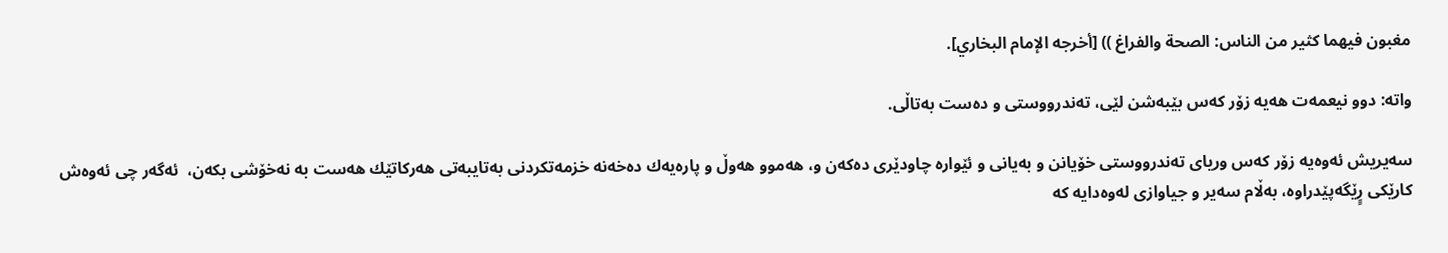مغبون فيهما كثير من الناس: الصحة والفراغ )) [أخرجه الإمام البخاري].

واته‌: دوو نیعمه‌ت هه‌یه‌ زۆر كه‌س بێبه‌شن لێى، ته‌ندرووستى و ده‌ست به‌تاڵى.

سه‌یریش ئه‌وه‌یه‌ زۆر كه‌س وریاى ته‌ندرووستى خۆیانن و به‌یانى و ئێواره‌ چاودێرى ده‌كه‌ن و، هه‌موو هه‌وڵ و پاره‌یه‌ك ده‌خه‌نه‌ خزمه‌تكردنى به‌تایبه‌تى هه‌ركاتێك هه‌ست به‌ نه‌خۆشى بكه‌ن،  ئه‌گه‌ر چى ئه‌وه‌ش كارێكى رٍِێگه‌پێدراوه‌، به‌ڵام سه‌یر و جیاوازى له‌وه‌دایه‌ كه‌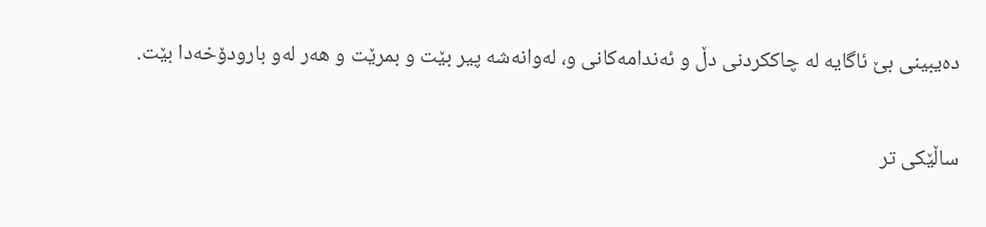ده‌یبینى بێ ئاگایه‌ له‌ چاككردنى دڵ و ئه‌ندامه‌كانى و، له‌وانه‌شه‌ پیر بێت و بمرێت و هه‌ر له‌و بارودۆخه‌دا بێت.

ساڵێكى تر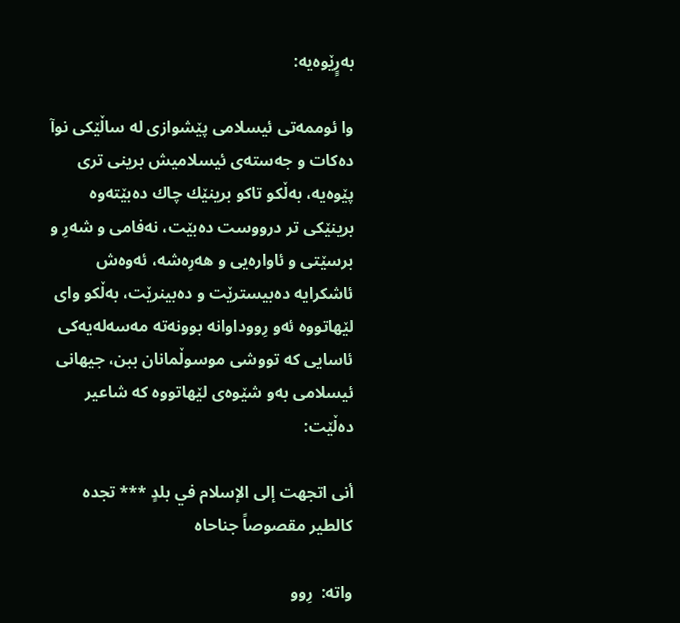به‌رٍِێوه‌یه‌:

وا ئوممه‌تى ئیسلامى پێشوازى له‌ ساڵێكى نوآ ده‌كات و جه‌سته‌ى ئیسلامیش برینى ترى پێوه‌یه‌، به‌ڵكو تاكو برینێك چاك ده‌بێته‌وه‌ برینێكى تر درووست ده‌بێت، نه‌فامى و شه‌رِ و برسێتى و ئاواره‌یى و هه‌رِه‌شه‌، ئه‌وه‌ش ئاشكرایه‌ ده‌بیسترێت و ده‌بینرێت، به‌ڵكو واى لێهاتووه‌ ئه‌و رِووداوانه‌ بوونه‌ته‌ مه‌سه‌له‌یه‌كى ئاسایى كه‌ تووشى موسوڵمانان ببن، جیهانى ئیسلامى به‌و شێوه‌ى لێهاتووه‌ كه‌ شاعیر ده‌ڵێت:

أنى اتجهت إلى الإسلام في بلدٍ *** تجده كالطير مقصوصاً جناحاه

واته‌:  رِوو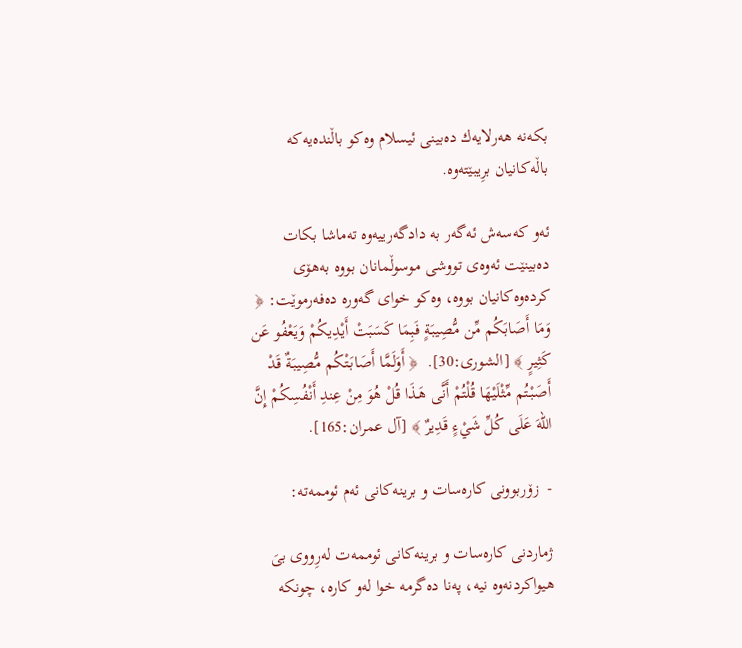بكه‌نه‌ هه‌رلایه‌ك ده‌بینى ئیسلام وه‌كو باڵنده‌یه‌كه‌ باڵه‌كانیان برِیبێته‌وه‌.

ئه‌و كه‌سه‌ش ئه‌گه‌ر به‌ دادگه‌رییه‌وه‌ ته‌ماشا بكات ده‌بینێت ئه‌وه‌ى تووشى موسوڵمانان بووه‌ به‌هۆى كرده‌وه‌كانیان بووه‌، وه‌كو خواى گه‌وره‌ ده‌فه‌رموێت: ﴿ وَمَا أَصَابَكُم مِّن مُّصِيبَةٍ فَبِمَا كَسَبَتْ أَيْدِيكُمْ وَيَعْفُو عَن كَثِيرٍ ﴾ [الشورى:30].  ﴿ أَوَلَمَّا أَصَابَتْكُم مُّصِيبَةٌ قَدْ أَصَبْتُم مِّثْلَيْهَا قُلْتُمْ أَنَّى هَـذَا قُلْ هُوَ مِنْ عِندِ أَنْفُسِكُمْ إِنَّ اللّهَ عَلَى كُلِّ شَيْءٍ قَدِيرٌ ﴾ [آل عمران:165].

-  زۆربوونى كاره‌سات و برینه‌كانى ئه‌م ئوممه‌ته‌:

ژماردنى كاره‌سات و برینه‌كانى ئوممه‌ت له‌رِووى بىَ هیواكردنه‌وه‌ نیه‌، په‌نا ده‌گرمه‌ خوا له‌و كاره‌، چونكه‌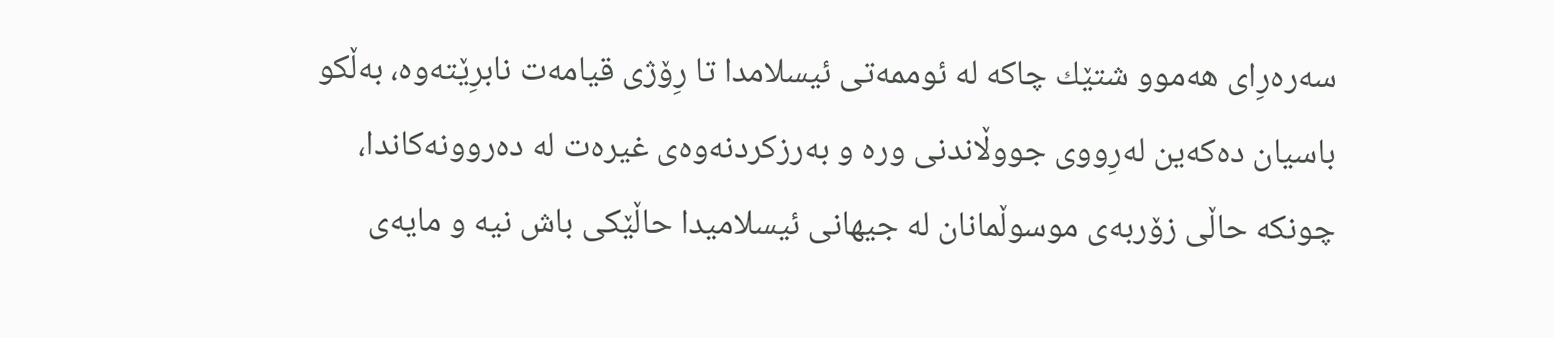سه‌ره‌رِاى هه‌موو شتێك چاكه‌ له‌ ئوممه‌تى ئیسلامدا تا رِۆژى قیامه‌ت نابرِێته‌وه‌، به‌ڵكو باسیان ده‌كه‌ین له‌رِووى جووڵاندنى وره‌ و به‌رزكردنه‌وه‌ى غیره‌ت له‌ ده‌روونه‌كاندا، چونكه‌ حاڵى زۆربه‌ى موسوڵمانان له‌ جیهانى ئیسلامیدا حاڵێكى باش نیه‌ و مایه‌ى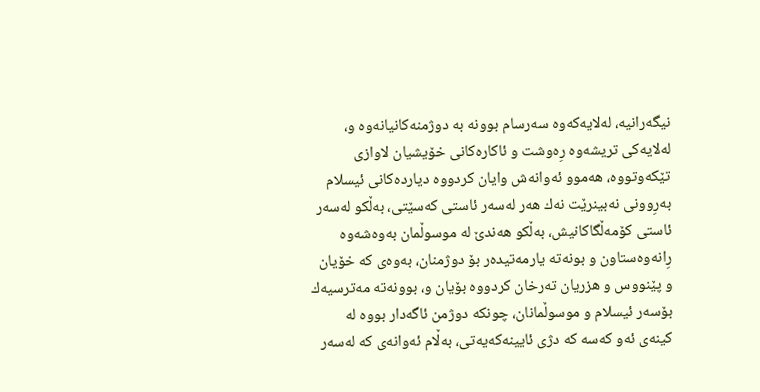نیگه‌رانیه‌، له‌لایه‌كه‌وه‌ سه‌رسام بوونه‌ به‌ دوژمنه‌كانیانه‌وه‌ و، له‌لایه‌كى تریشه‌وه‌ رِه‌وشت و ئاكاره‌كانى خۆیشیان لاوازى تێكه‌وتووه‌، هه‌موو ئه‌وانه‌ش وایان كردووه‌ دیارده‌كانى ئیسلام به‌رِوونى نه‌بینرێت نه‌ك هه‌ر له‌سه‌ر ئاستى كه‌سێتى، به‌ڵكو له‌سه‌ر ئاستى كۆمه‌ڵگاكانیش، به‌ڵكو هه‌ندێ له‌ موسوڵمان به‌وه‌شه‌وه‌ رِانه‌وه‌ستاون و بونه‌ته‌ یارمه‌تیده‌ر بۆ دوژمنان، به‌وه‌ى كه‌ خۆیان و پێنووس و هزریان ته‌رخان كردووه‌ بۆیان و، بوونه‌ته‌ مه‌ترسیه‌ك بۆسه‌ر ئیسلام و موسوڵمانان، چونكه‌ دوژمن ئاگه‌دار بووه‌ له‌ كینه‌ى ئه‌و كه‌سه‌ كه‌ دژى ئایینه‌كه‌یه‌تى، به‌ڵام ئه‌وانه‌ى كه‌ له‌سه‌ر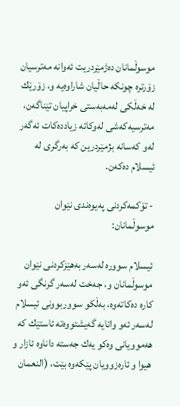موسوڵمانان ده‌ژمێردریت ئه‌وانه‌ مه‌ترسیان زۆرتره‌ چونكه‌ حاڵیان شاراوه‌یه‌ و، زۆرێك له‌ خه‌ڵكى له‌مه‌به‌ستى خراپیان تێناگه‌ن، مه‌ترسیه‌كه‌شى له‌وكاته‌ زیادده‌كات ئه‌گه‌ر له‌و كه‌سانه‌ بژمێردرین كه‌ به‌رگرى له‌ ئیسلام ده‌كه‌ن.

- تۆكمه‌كردنى په‌یوه‌ندى نێوان موسوڵمانان:

ئیسلام سووره‌ له‌سه‌ر به‌هێزكردنى نێوان موسوڵمانان و، جه‌خت له‌سه‌ر گرنگى ئه‌و كاره‌ ده‌كاته‌وه‌، به‌ڵكو سووربوونى ئیسلام له‌سه‌ر ئه‌و واتایه‌ گه‌یشتووه‌ته‌ ئاستێك كه‌ هه‌موویانى وه‌كو یه‌ك جه‌سته‌ داناوه‌ ئازار و هیوا و ئاره‌زوویان پێكه‌وه‌ بێت، (النعمان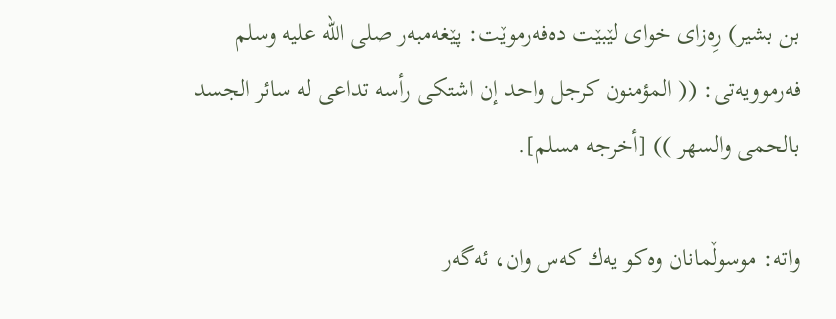بن بشیر) رِه‌زاى خواى لێبێت ده‌فه‌رموێت: پێغه‌مبه‌ر صلى الله علیه وسلم فه‌رموویه‌تى: (( المؤمنون كرجل واحد إن اشتكى رأسه تداعى له سائر الجسد بالحمى والسهر )) [أخرجه مسلم].

واته‌: موسوڵمانان وه‌كو یه‌ك كه‌س وان، ئه‌گه‌ر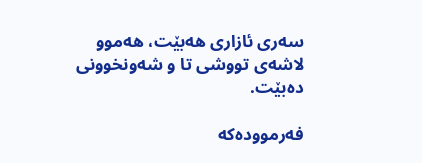سه‌رى ئازارى هه‌بێت، هه‌موو لاشه‌ى تووشى تا و شه‌ونخوونى ده‌بێت.

فه‌رمووده‌كه‌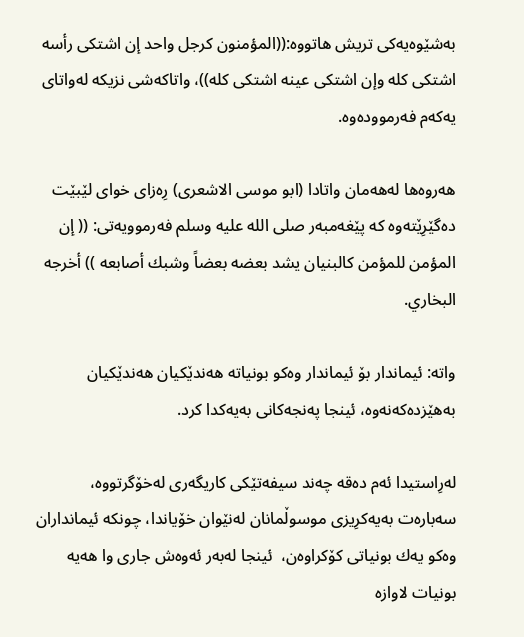به‌شێوه‌یه‌كى تریش هاتووه‌:((المؤمنون كرجل واحد إن اشتكى رأسه اشتكى كله وإن اشتكى عينه اشتكى كله))، واتاكه‌شى نزیكه‌ له‌واتاى یه‌كه‌م فه‌رمووده‌وه‌.

هه‌روه‌ها له‌هه‌مان واتادا (ابو موسى الاشعری) رِه‌زاى خواى لێبێت ده‌گێرِێته‌وه‌ كه‌ پێغه‌مبه‌ر صلى الله علیه وسلم فه‌رموویه‌تى: (( إن المؤمن للمؤمن كالبنيان يشد بعضه بعضاً وشبك أصابعه )) أخرجه البخاري.

واته‌: ئیماندار بۆ ئیماندار وه‌كو بونیاته‌ هه‌ندێكیان هه‌ندێكیان به‌هێزده‌كه‌نه‌وه‌، ئینجا په‌نجه‌كانى به‌یه‌كدا كرد.

له‌رِاستیدا ئه‌م ده‌قه‌ چه‌ند سیفه‌تێكى كاریگه‌رى له‌خۆگرتووه‌، سه‌باره‌ت به‌یه‌كرِیزى موسوڵمانان له‌نێوان خۆیاندا، چونكه‌ ئیمانداران وه‌كو یه‌ك بونیاتى كۆكراوه‌ن،  ئینجا له‌به‌ر ئه‌وه‌ش جارى وا هه‌یه‌ بونیات لاوازه‌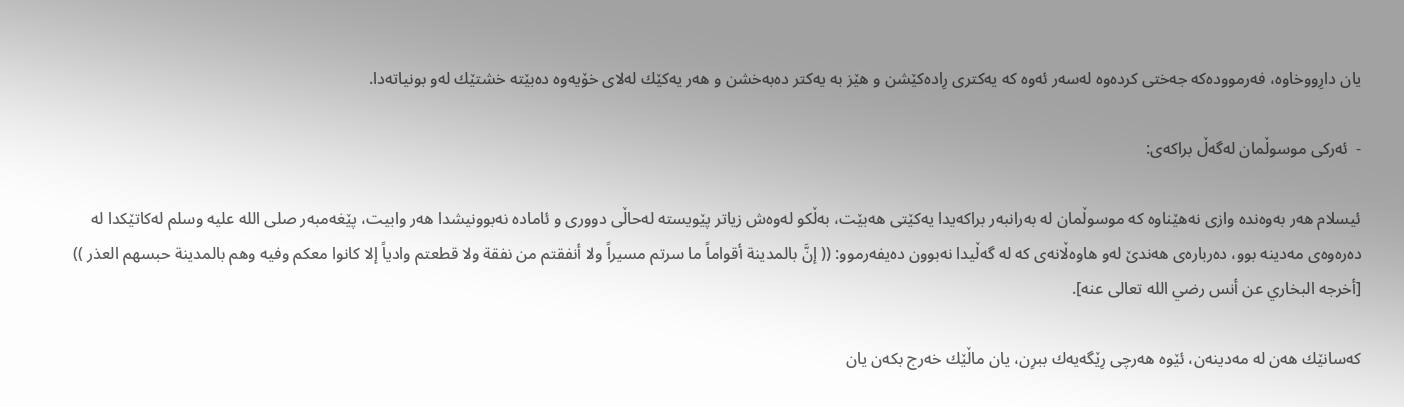یان دارِووخاوه‌، فه‌رمووده‌كه‌ جه‌ختى كرده‌وه‌ له‌سه‌ر ئه‌وه‌ كه‌ یه‌كترى رِاده‌كێشن و هێز به‌ یه‌كتر ده‌به‌خشن و هه‌ر یه‌كێك له‌لاى خۆیه‌وه‌ ده‌بێته‌ خشتێك له‌و بونیاته‌دا.

-  ئه‌ركى موسوڵمان له‌گه‌ڵ براكه‌ى:

ئیسلام هه‌ر به‌وه‌نده‌ وازى نه‌هێناوه‌ كه‌ موسوڵمان له‌ به‌رانبه‌ر براكه‌یدا یه‌كێتى هه‌بێت، به‌ڵكو له‌وه‌ش زیاتر پێویسته‌ له‌حاڵى دوورى و ئاماده‌ نه‌بوونیشدا هه‌ر وابیت، پێغه‌مبه‌ر صلى الله علیه وسلم له‌كاتێكدا له‌ ده‌ره‌وه‌ى مه‌دینه‌ بوو، ده‌رباره‌ى هه‌ندێ له‌و هاوه‌ڵانه‌ى كه‌ له‌ گه‌ڵیدا نه‌بوون ده‌یفه‌رموو: (( إنَّ بالمدينة أقواماً ما سرتم مسيراً ولا أنفقتم من نفقة ولا قطعتم وادياً إلا كانوا معكم وفيه وهم بالمدينة حبسهم العذر )) [أخرجه البخاري عن أنس رضي الله تعالى عنه].

كه‌سانێك هه‌ن له‌ مه‌دینه‌ن، ئێوه‌ هه‌رچى رِێگه‌یه‌ك ببرِن، یان ماڵێك خه‌رج بكه‌ن یان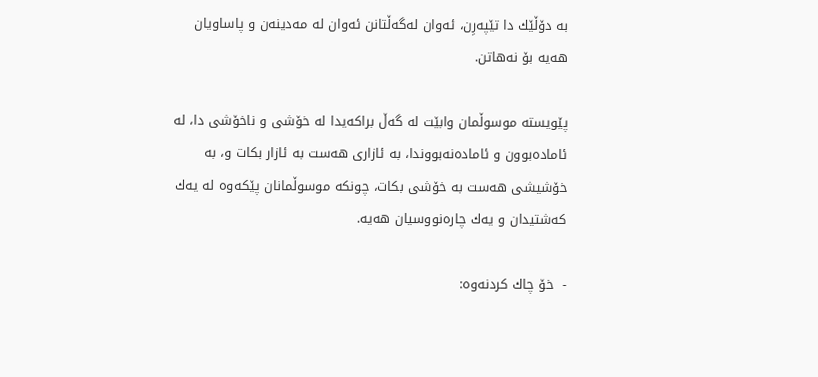به‌ دۆڵێك دا تێپه‌رِن، ئه‌وان له‌گه‌ڵتانن ئه‌وان له‌ مه‌دینه‌ن و پاساویان هه‌یه‌ بۆ نه‌هاتن.

پێویسته‌ موسوڵمان وابێت له‌ گه‌ڵ براكه‌یدا له‌ خۆشى و ناخۆشى دا، له‌ ئاماده‌بوون و ئاماده‌نه‌بووندا، به‌ ئازارى هه‌ست به‌ ئازار بكات و، به‌ خۆشیشى هه‌ست به‌ خۆشى بكات، چونكه‌ موسوڵمانان پێكه‌وه‌ له‌ یه‌ك كه‌شتیدان و یه‌ك چاره‌نووسیان هه‌یه‌.

-  خۆ چاك كردنه‌وه‌: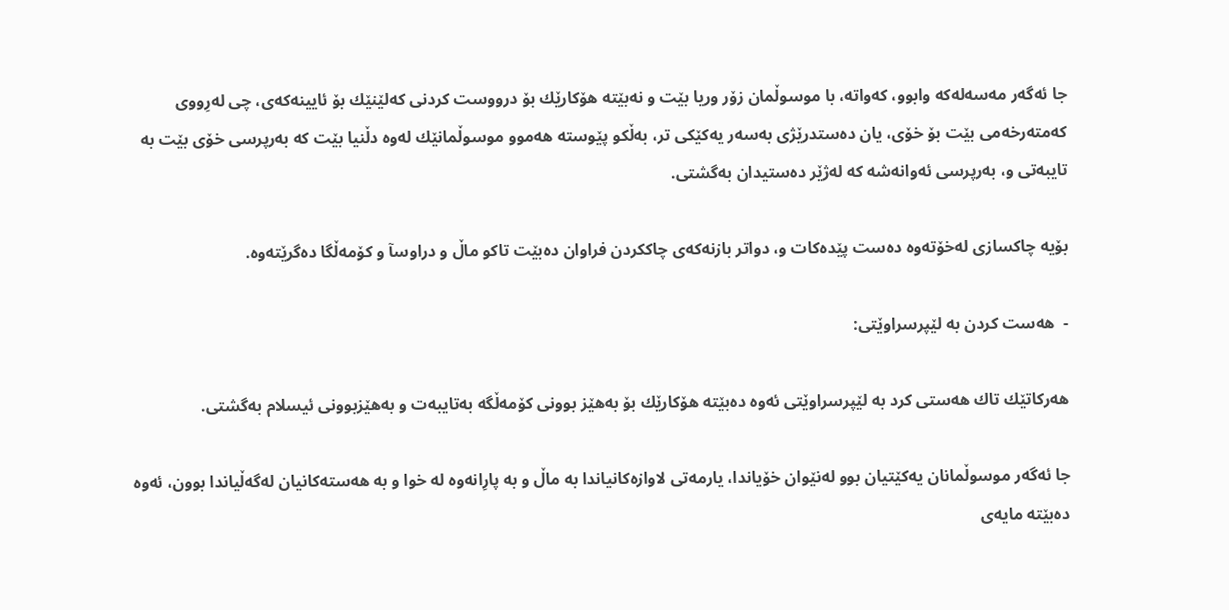جا ئه‌گه‌ر مه‌سه‌له‌كه‌ وابوو، كه‌واته‌، با موسوڵمان زۆر وریا بێت و نه‌بێته‌ هۆكارێك بۆ درووست كردنى كه‌لێنێك بۆ ئایینه‌كه‌ى، چى له‌رِووى كه‌مته‌رخه‌مى بێت بۆ خۆى، یان ده‌ستدرێژى به‌سه‌ر یه‌كێكى تر، به‌ڵكو پێوسته‌ هه‌موو موسوڵمانێك له‌وه‌ دڵنیا بێت كه‌ به‌رپرسى خۆى بێت به‌ تایبه‌تى و، به‌رپرسى ئه‌وانه‌شه‌ كه‌ له‌ژێر ده‌ستیدان به‌گشتى.

بۆیه‌ چاكسازى له‌خۆته‌وه‌ ده‌ست پێده‌كات و، دواتر بازنه‌كه‌ى چاككردن فراوان ده‌بێت تاكو ماڵ و دراوسآ و كۆمه‌ڵگا ده‌گرێته‌وه‌.

-  هه‌ست كردن به‌ لێپرسراوێتى:

هه‌ركاتێك تاك هه‌ستى كرد به‌ لێپرسراوێتى ئه‌وه‌ ده‌بێته‌ هۆكارێك بۆ به‌هێز بوونى كۆمه‌ڵگه‌ به‌تایبه‌ت و به‌هێزبوونى ئیسلام به‌گشتى.

جا ئه‌گه‌ر موسوڵمانان یه‌كێتیان بوو له‌نێوان خۆیاندا، یارمه‌تى لاوازه‌كانیاندا به‌ ماڵ و به‌ پارِانه‌وه‌ له‌ خوا و به‌ هه‌سته‌كانیان له‌گه‌ڵیاندا بوون، ئه‌وه‌ ده‌بێته‌ مایه‌ى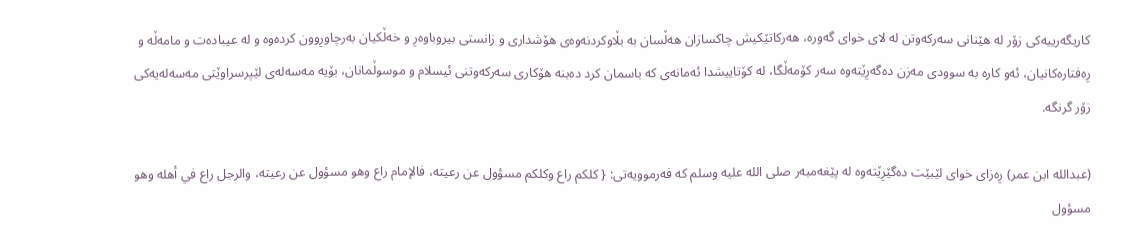كاریگه‌رییه‌كى زۆر له‌ هێنانى سه‌ركه‌وتن له‌ لاى خواى گه‌وره‌، هه‌ركاتێكیش چاكسازان هه‌ڵسان به‌ بڵاوكردنه‌وه‌ى هۆشدارى و زانستى بیروباوه‌رِ و خه‌ڵكیان به‌رچاورِوون كرده‌وه‌ و له‌ عیباده‌ت و مامه‌ڵه‌ و رِه‌فتاره‌كانیان، ئه‌و كاره‌ به‌ سوودى مه‌زن ده‌گه‌رِێته‌وه‌ سه‌ر كۆمه‌ڵگا، له‌ كۆتاییشدا ئه‌مانه‌ى كه‌ باسمان كرد ده‌بنه‌ هۆكارى سه‌ركه‌وتنى ئیسلام و موسوڵمانان، بۆیه‌ مه‌سه‌له‌ى لێپرسراوێتى مه‌سه‌له‌یه‌كى زۆر گرنگه‌.

(عبدالله ابن عمر) رِه‌زاى خواى لێبێت ده‌گێرِێته‌وه‌ له‌ پێغه‌مبه‌ر صلى الله علیه وسلم كه‌ فه‌رموویه‌تى: { كلكم راع وكلكم مسؤول عن رعيته، فالإمام راع وهو مسؤول عن رعيته، والرجل راع في أهله وهو مسؤول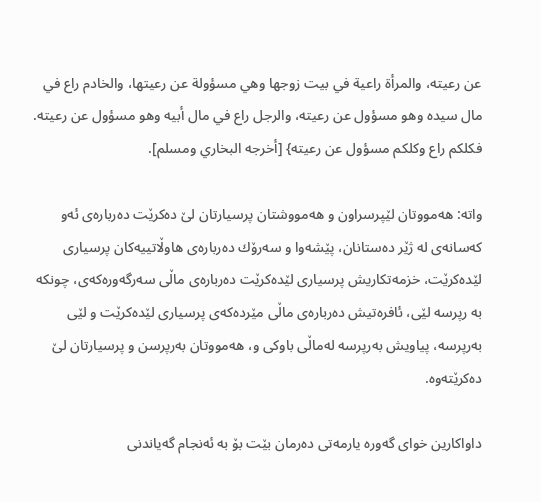عن رعيته، والمرأة راعية في بيت زوجها وهي مسؤولة عن رعيتها، والخادم راع في مال سيده وهو مسؤول عن رعيته، والرجل راع في مال أبيه وهو مسؤول عن رعيته. فكلكم راع وكلكم مسؤول عن رعيته} [أخرجه البخاري ومسلم].

واته‌: هه‌مووتان لێپرسراون و هه‌مووشتان پرسیارتان لێ ده‌كرێت ده‌رباره‌ى ئه‌و كه‌سانه‌ى له‌ ژێر ده‌ستانان، پێشه‌وا و سه‌رۆك ده‌رباره‌ى هاوڵاتییه‌كان پرسیارى لێده‌كرێت، خزمه‌تكاریش پرسیارى لێده‌كرێت ده‌رباره‌ى ماڵى سه‌رگه‌وره‌كه‌ى، چونكه‌ به‌ رپرسه‌ لێى، ئافره‌تیش ده‌رباره‌ى ماڵى مێرده‌كه‌ى پرسیارى لێده‌كرێت و لێى به‌رپرسه‌، پیاویش به‌رپرسه‌ له‌ماڵى باوكى و، هه‌مووتان به‌رپرسن و پرسیارتان لێ ده‌كرێته‌وه‌.

داواكارین خواى گه‌وره‌ یارمه‌تى ده‌رمان بێت بۆ به‌ ئه‌نجام گه‌یاندنى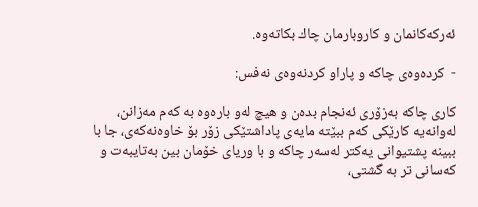ئه‌ركه‌كانمان و كاروبارمان چاك بكاته‌وه‌.

-  كرده‌وه‌ى چاكه‌ و پاراو كردنه‌وه‌ى نه‌فس:

كارى چاكه‌ به‌زۆرى ئه‌نجام بده‌ن و هیچ له‌و باره‌وه‌ به‌ كه‌م مه‌زانن، له‌وانه‌یه‌ كارێكى كه‌م ببێته‌ مایه‌ى پاداشتێكى زۆر بۆ خاوه‌نه‌كه‌ى، جا با ببینه‌ پشتیوانى یه‌كتر له‌سه‌ر چاكه‌ و با وریاى خۆمان بین به‌تایبه‌ت و كه‌سانى تر به‌ گشتى،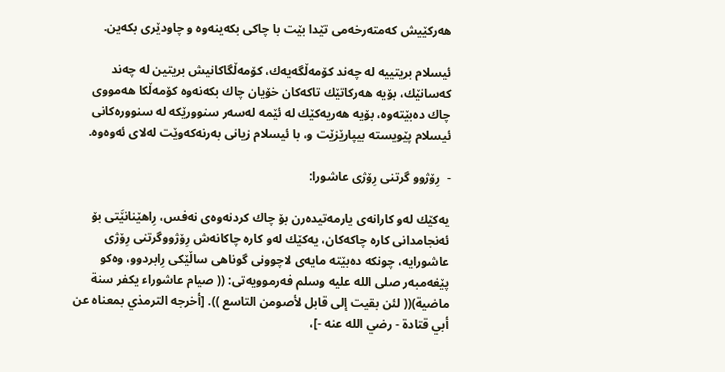هه‌ركێیش كه‌مته‌رخه‌مى تێدا بێت با چاكى بكه‌ینه‌وه‌ و چاودێرى بكه‌ین.

ئیسلام بریتییه‌ له‌ چه‌ند كۆمه‌ڵگه‌یه‌ك، كۆمه‌ڵگاكانیش بریتین له‌ چه‌ند كه‌سانێك، بۆیه‌ هه‌ركاتێك تاكه‌كان خۆیان چاك بكه‌نه‌وه‌ كۆمه‌ڵكا هه‌مووى چاك ده‌بێته‌وه‌، بۆیه‌ هه‌ریه‌كێك له‌ ئێمه‌ له‌سه‌ر سنوورێكه‌ له‌ سنووره‌كانى ئیسلام پێویسته‌ بیپارێزێت و، با ئیسلام زیانى به‌رنه‌كه‌وێت له‌لای ئه‌وه‌وه‌.

-  رِۆژوو گرتنى رِۆژى عاشورا:

یه‌كێك له‌و كارانه‌ى یارمه‌تیده‌رن بۆ چاك كردنه‌وه‌ى نه‌فس، رِاهێنانێَتى بۆ ئه‌نجامدانى كاره‌ چاكه‌كان، یه‌كێك له‌و كاره‌ چاكانه‌ش رِۆژووگرتنى رِۆژى عاشورایه‌، چونكه‌ ده‌بێته‌ مایه‌ى لاچوونى گوناهى ساڵێكى رِابردوو، وه‌كو پێغه‌مبه‌ر صلى الله علیه وسلم فه‌رموویه‌تى: (( صيام عاشوراء يكفر سنة ماضية)(( لئن بقيت إلى قابل لأصومن التاسع )). [أخرجه الترمذي بمعناه عن أبي قتادة - رضي الله عنه -]،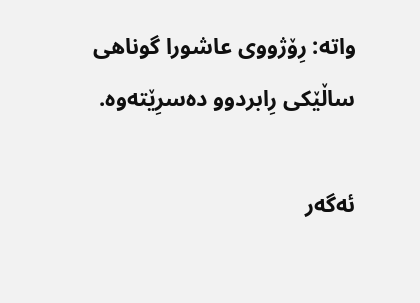واته‌: رِۆژووى عاشورا گوناهى ساڵێكى رِابردوو ده‌سرِێته‌وه‌.

ئه‌گه‌ر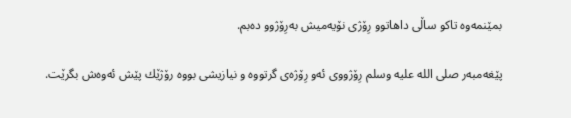بمێنمه‌وه‌ تاكو ساڵى داهاتوو رِۆژى نۆیه‌میش به‌رِۆژوو ده‌بم.

پێغه‌مبه‌ر صلى الله علیه وسلم رِۆژووى ئه‌و رِۆژه‌ى گرتووه‌ و نیازیشى بووه‌ رۆژێك پێش ئه‌وه‌ش بگرێت.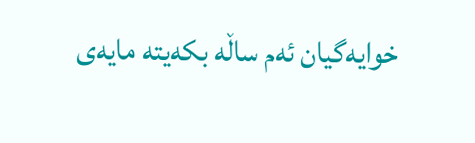خوایه‌گیان ئه‌م ساڵه‌ بكه‌یته‌ مایه‌ى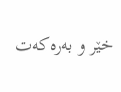خێر و به‌ره‌كه‌ت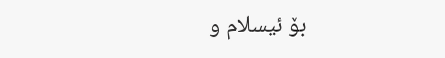بۆ ئیسلام و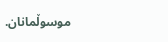موسوڵمانان.